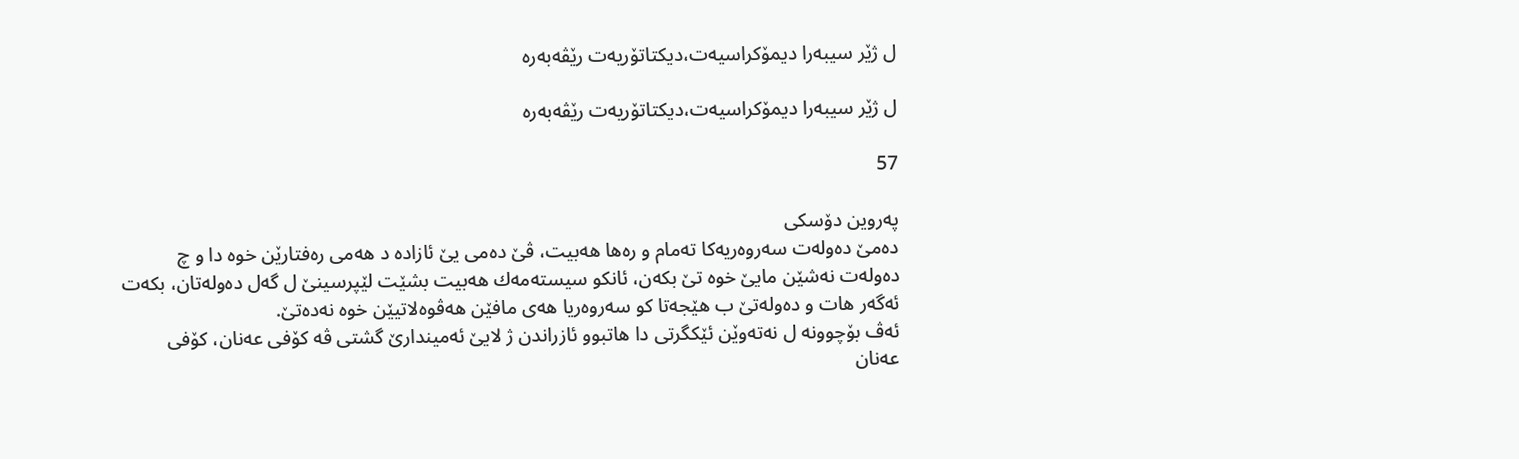ل ژێر سیبه‌را دیمۆكراسیه‌ت،دیكتاتۆریه‌ت رێڤه‌به‌ره‌

ل ژێر سیبه‌را دیمۆكراسیه‌ت،دیكتاتۆریه‌ت رێڤه‌به‌ره‌

57

په‌روین دۆسكى
ده‌مێ ده‌وله‌ت سه‌روه‌ریه‌كا ته‌مام و ره‌ها هه‌بیت، ڤێ ده‌مى یێ ئازاده‌ د هه‌مى ره‌فتارێن خوه‌ دا و چ ده‌وله‌ت نه‌شێن مایێ خوه‌ تێ بكه‌ن، ئانكو سیسته‌مه‌ك هه‌بیت بشێت لێپرسینێ ل گه‌ل ده‌وله‌تان، بكه‌ت ئه‌گه‌ر هات و ده‌وله‌تێ ب هێجه‌تا كو سه‌روه‌ریا هه‌ى مافێن هه‌ڤوه‌لاتیێن خوه‌ نه‌ده‌تێ.
ئه‌ڤ بۆچوونه‌ ل نه‌ته‌وێن ئێكگرتى دا هاتبوو ئازراندن ژ لایێ ئه‌میندارێ گشتى ڤه‌ كۆفى عه‌نان، كۆفى عه‌نان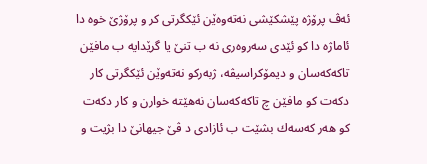ئه‌ڤ پرۆژه‌ پێشكێشى نه‌ته‌وه‌ێن ئێكگرتى كر و پرۆژێ خوه‌ دا ئاماژه‌ دا كو ئێدى سه‌روه‌رى نه‌ ب تنێ یا گرێدایه‌ ب مافێن تاكه‌كه‌سان و دیمۆكراسیڤه‌، ژبه‌ركو نه‌ته‌وێن ئێكگرتى كار دكه‌ت كو مافێن چ تاكه‌كه‌سان نه‌هێته‌ خوارن و كار دكه‌ت كو هه‌ر كه‌سه‌ك بشێت ب ئازادى د ڤێ جیهانێ دا بژیت و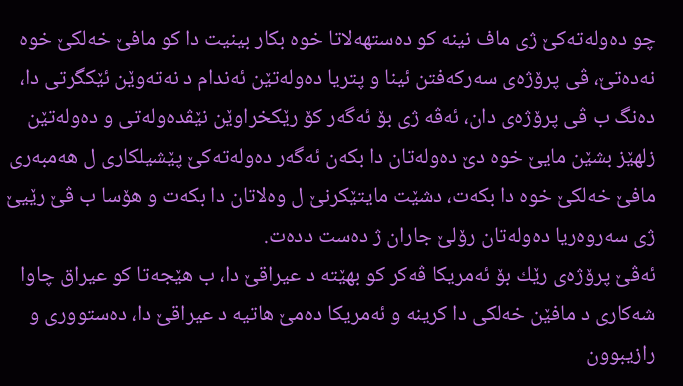چو ده‌وله‌ته‌كێ ژى ماف نینه‌ كو ده‌ستهه‌لاتا خوه‌ بكار بینیت دا كو مافێ خه‌لكێ خوه‌ نه‌ده‌تێ، ڤى پرۆژه‌ى سه‌ركه‌فتن ئینا و پتریا ده‌وله‌تێن ئه‌ندام د نه‌ته‌وێن ئێكگرتى دا، ده‌نگ ب ڤى پرۆژه‌ى دان، ئه‌ڤه‌ ژى بۆ ئه‌گه‌ر كۆ رێكخراوێن نێڤده‌وله‌تى و ده‌وله‌تێن زلهێز بشێن مایێ خوه‌ دێ ده‌وله‌تان دا بكه‌ن ئه‌گه‌ر ده‌وله‌ته‌كێ پێشیلكارى ل هه‌مبه‌رى مافێ خه‌لكێ خوه‌ دا بكه‌ت، دشێت مایتێكرنێ ل وه‌لاتان دا بكه‌ت و هۆسا ب ڤێ رێیێ ژى سه‌روه‌ریا ده‌وله‌تان رۆلێ جاران ژ ده‌ست دده‌ت.
ئه‌ڤێ پرۆژه‌ى رێك بۆ ئه‌مریكا ڤه‌كر كو بهێته‌ د عیراقێ دا، ب هێجه‌تا كو عیراق چاوا شه‌كارى د مافێن خه‌لكى دا كرینه‌ و ئه‌مریكا ده‌مێ هاتیه‌ د عیراقێ دا، ده‌ستوورى و رازیبوون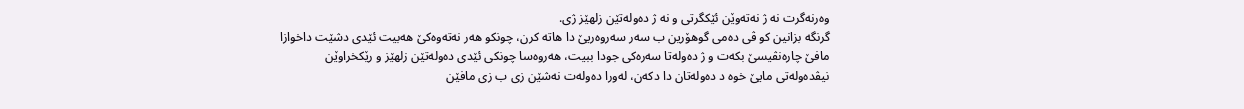وه‌رنه‌گرت نه‌ ژ نه‌ته‌وێن ئێكگرتى و نه‌ ژ ده‌وله‌تێن زلهێز ژى.
گرنگه‌ بزانین كو ڤى ده‌مى گوهۆرین ب سه‌ر سه‌روه‌ریێ دا هاته‌ كرن، چونكو هه‌ر نه‌ته‌وه‌كێ هه‌بیت ئێدى دشێت داخوازا مافێ چاره‌نڤیسێ بكه‌ت و ژ ده‌وله‌تا سه‌ره‌كى جودا ببیت، هه‌روه‌سا چونكى ئێدى ده‌وله‌تێن زلهێز و رێكخراوێن نیڤده‌وله‌تى مایێ خوه‌ د ده‌وله‌تان دا دكه‌ن، له‌ورا ده‌وله‌ت نه‌شێن زى ب زى مافێن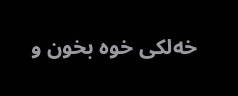خه‌لكى خوه‌ بخون و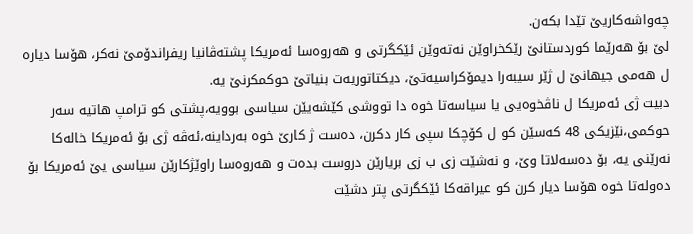چه‌واشه‌كاریێ تێدا بكه‌ن.
لێ بۆ هه‌رێما كوردستانێ رێكخراوێن نه‌ته‌وێن ئێكگرتى و هه‌روه‌سا ئه‌مریكا پشته‌ڤانیا ریفراندۆمێ نه‌كر، هۆسا دیاره‌ ل هه‌مى جیهانێ ل ژێر سیبه‌را دیمۆكراسیه‌تێ، دیكتاتوریه‌ت بنیاتێ حوكمكرنێ یه‌.
دبیت ژى ئه‌مریكا ل ناڤخوه‌یى یا سیاسه‌تا خوه‌ دا تووشى كێشه‌یێن سیاسى بوویه‌،پشتى كو ترامپ هاتیه‌ سه‌ر حوكمى،نێزیكى 48 كه‌سێن كو ل كۆچكا سپى كار دكرن، ده‌ست ژ كارێ خوه‌ به‌رداینه‌،ئه‌ڤه‌ ژى بۆ ئه‌مریكا خاله‌كا نه‌رێنى یه‌، بۆ ده‌سه‌لاتا وێ، و نه‌شێت زى ب زى بریارێن دروست بده‌ت و هه‌روه‌سا راوێژكارێن سیاسى یێ ئه‌مریكا بۆ ده‌وله‌تا خوه‌ هۆسا دیار كرن كو عیراقه‌كا ئێكگرتى پتر دشێت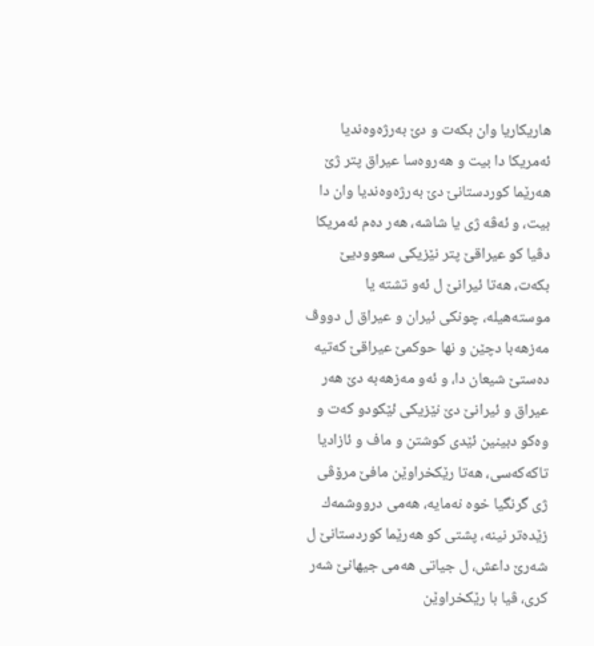هاریكاریا وان بكه‌ت و دێ به‌رژه‌وه‌ندیا ئه‌مریكا دا بیت و هه‌روه‌سا عیراق پتر ژێ هه‌رێما كوردستانێ دێ به‌رژه‌وه‌ندیا وان دا بیت، و ئه‌ڤه‌ ژى یا شاشه‌، هه‌ر ده‌م ئه‌مریكا دڤیا كو عیراقێ پتر نێزیكى سعوودیێ بكه‌ت، هه‌تا ئیرانێ ل ئه‌و تشته‌ یا موسته‌هیله‌، چونكى ئیران و عیراق ل دووڤ مه‌زهه‌با دچێن و نها حوكمێ عیراقێ كه‌تیه‌ ده‌ستێ شیعان دا، و ئه‌و مه‌زهه‌به‌ دێ هه‌ر عیراق و ئیرانێ دێ نێزیكى ئێكودو كه‌ت و وه‌كو دبینین ئێدى كوشتن و ماف و ئازادیا تاكه‌كه‌سى، هه‌تا رێكخراوێن مافێ مرۆڤى ژى گرنگیا خوه‌ نه‌مایه‌، هه‌مى درووشمه‌ك زێده‌تر نینه‌، پشتى كو هه‌رێما كوردستانێ ل شه‌رێ داعش، ل جیاتى هه‌مى جیهانێ شه‌ر كرى، ڤیا با رێكخراوێن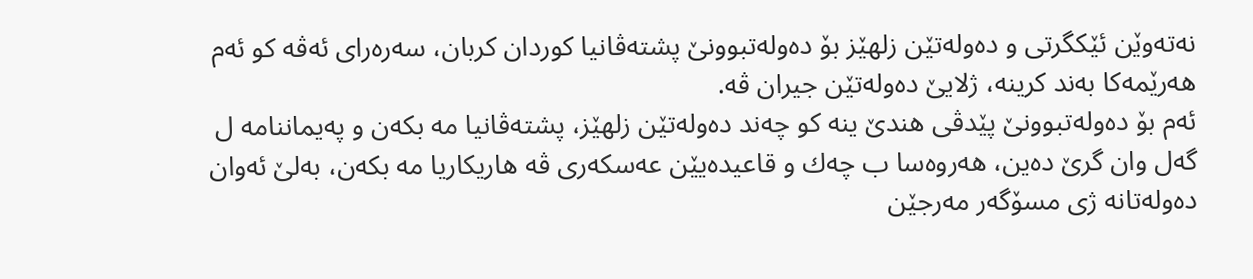نه‌ته‌وێن ئێكگرتى و ده‌وله‌تێن زلهێز بۆ ده‌وله‌تبوونێ پشته‌ڤانیا كوردان كربان، سه‌ره‌راى ئه‌ڤه‌ كو ئه‌م هه‌رێمه‌كا به‌ند كرینه‌، ژلایێ ده‌وله‌تێن جیران ڤه‌.
ئه‌م بۆ ده‌وله‌تبوونێ پێدڤى هندێ ینه‌ كو چه‌ند ده‌وله‌تێن زلهێز، پشته‌ڤانیا مه‌ بكه‌ن و په‌یماننامه‌ ل گه‌ل وان گرێ ده‌ین، هه‌روه‌سا ب چه‌ك و قاعیده‌یێن عه‌سكه‌رى ڤه‌ هاریكاریا مه‌ بكه‌ن، به‌لێ ئه‌وان ده‌وله‌تانه‌ ژى مسۆگه‌ر مه‌رجێن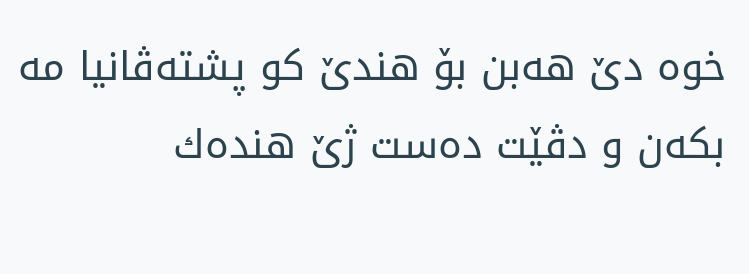خوه‌ دێ هه‌بن بۆ هندێ كو پشته‌ڤانیا مه‌ بكه‌ن و دڤێت ده‌ست ژێ هنده‌ك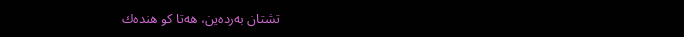تشتان به‌رده‌ین، هه‌تا كو هنده‌ك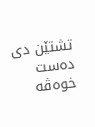تشتێن دى ده‌ست خوه‌ڤه‌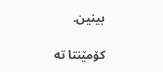بینین.

کۆمێنتا تە